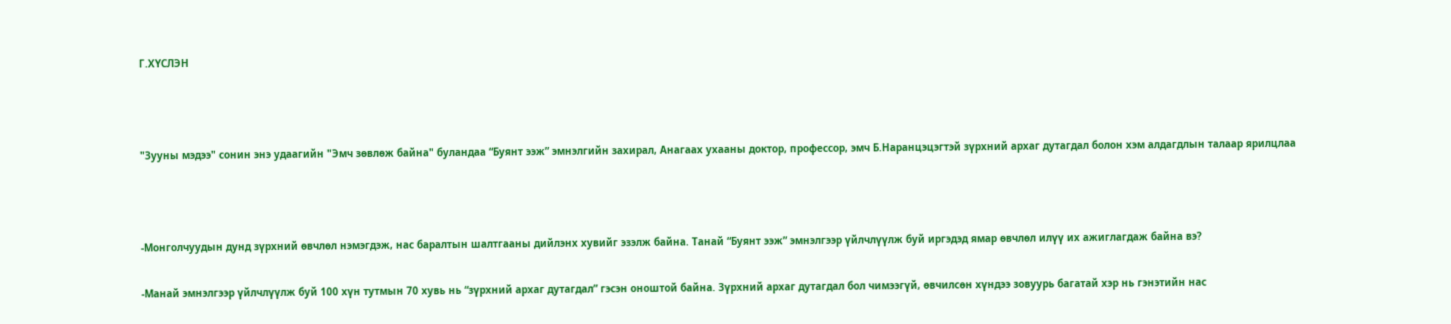Г.ХҮСЛЭН



"Зууны мэдээ" сонин энэ удаагийн "Эмч зөвлөж байна" буландаа “Буянт ээж” эмнэлгийн захирал, Анагаах ухааны доктор, профессор, эмч Б.Наранцэцэгтэй зүрхний архаг дутагдал болон хэм алдагдлын талаар ярилцлаа



-Монголчуудын дунд зүрхний өвчлөл нэмэгдэж, нас баралтын шалтгааны дийлэнх хувийг эзэлж байна. Танай “Буянт ээж” эмнэлгээр үйлчлүүлж буй иргэдэд ямар өвчлөл илүү их ажиглагдаж байна вэ?

-Манай эмнэлгээр үйлчлүүлж буй 100 хүн тутмын 70 хувь нь “зүрхний архаг дутагдал” гэсэн оноштой байна. Зүрхний архаг дутагдал бол чимээгүй, өвчилсөн хүндээ зовуурь багатай хэр нь гэнэтийн нас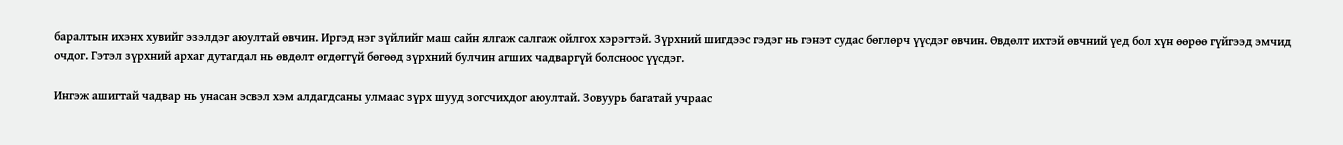баралтын ихэнх хувийг эзэлдэг аюултай өвчин. Иргэд нэг зүйлийг маш сайн ялгаж салгаж ойлгох хэрэгтэй. Зүрхний шигдээс гэдэг нь гэнэт судас бөглөрч үүсдэг өвчин. Өвдөлт ихтэй өвчний үед бол хүн өөрөө гүйгээд эмчид очдог. Гэтэл зүрхний архаг дутагдал нь өвдөлт өгдөггүй бөгөөд зүрхний булчин агших чадваргүй болсноос үүсдэг.

Ингэж ашигтай чадвар нь унасан эсвэл хэм алдагдсаны улмаас зүрх шууд зогсчихдог аюултай. Зовуурь багатай учраас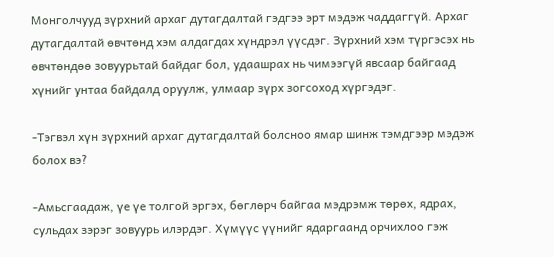Монголчууд зүрхний архаг дутагдалтай гэдгээ эрт мэдэж чаддаггүй. Архаг дутагдалтай өвчтөнд хэм алдагдах хүндрэл үүсдэг. Зүрхний хэм түргэсэх нь өвчтөндөө зовуурьтай байдаг бол, удаашрах нь чимээгүй явсаар байгаад хүнийг унтаа байдалд оруулж, улмаар зүрх зогсоход хүргэдэг.

-Тэгвэл хүн зүрхний архаг дутагдалтай болсноо ямар шинж тэмдгээр мэдэж болох вэ?

-Амьсгаадаж, үе үе толгой эргэх, бөглөрч байгаа мэдрэмж төрөх, ядрах, сульдах зэрэг зовуурь илэрдэг. Хүмүүс үүнийг ядаргаанд орчихлоо гэж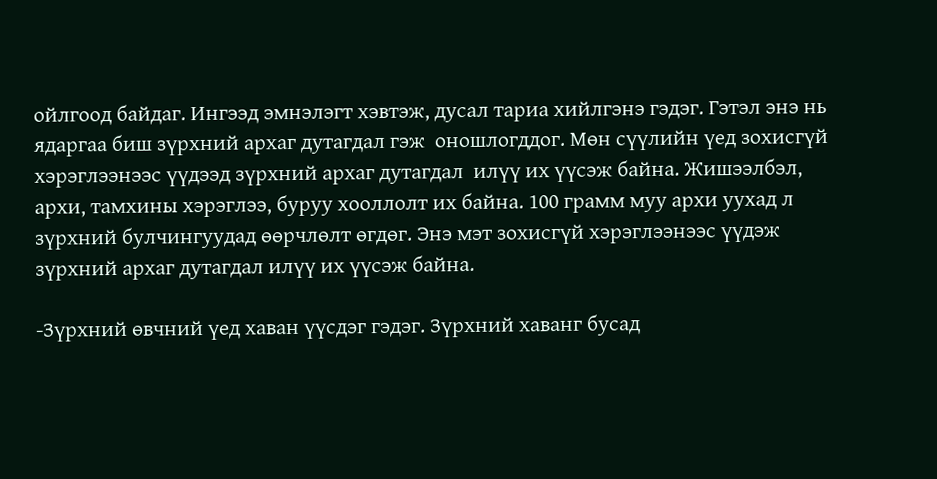ойлгоод байдаг. Ингээд эмнэлэгт хэвтэж, дусал тариа хийлгэнэ гэдэг. Гэтэл энэ нь ядаргаа биш зүрхний архаг дутагдал гэж  оношлогддог. Мөн сүүлийн үед зохисгүй хэрэглээнээс үүдээд зүрхний архаг дутагдал  илүү их үүсэж байна. Жишээлбэл, архи, тамхины хэрэглээ, буруу хооллолт их байна. 100 грамм муу архи уухад л зүрхний булчингуудад өөрчлөлт өгдөг. Энэ мэт зохисгүй хэрэглээнээс үүдэж зүрхний архаг дутагдал илүү их үүсэж байна.

-Зүрхний өвчний үед хаван үүсдэг гэдэг. Зүрхний хаванг бусад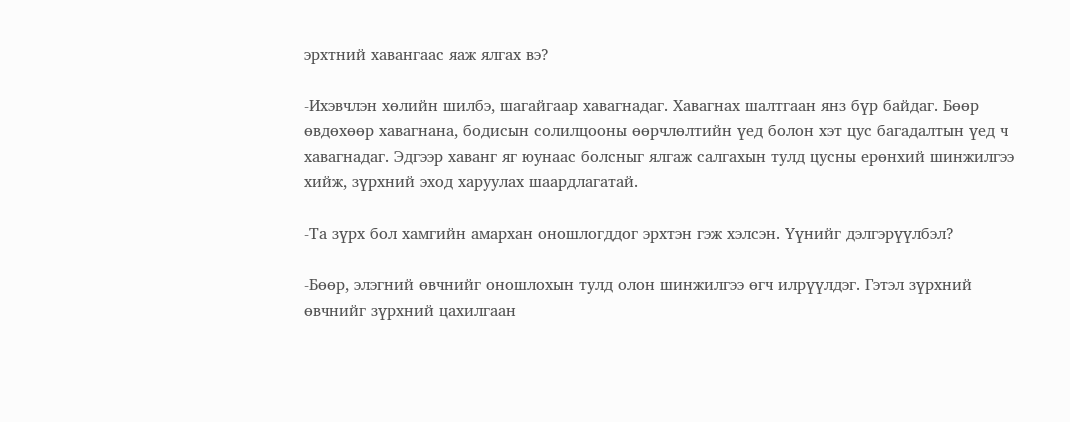эрхтний хавангаас яаж ялгах вэ?

-Ихэвчлэн хөлийн шилбэ, шагайгаар хавагнадаг. Хавагнах шалтгаан янз бүр байдаг. Бөөр өвдөхөөр хавагнана, бодисын солилцооны өөрчлөлтийн үед болон хэт цус багадалтын үед ч хавагнадаг. Эдгээр хаванг яг юунаас болсныг ялгаж салгахын тулд цусны ерөнхий шинжилгээ хийж, зүрхний эход харуулах шаардлагатай.

-Та зүрх бол хамгийн амархан оношлогддог эрхтэн гэж хэлсэн. Үүнийг дэлгэрүүлбэл?

-Бөөр, элэгний өвчнийг оношлохын тулд олон шинжилгээ өгч илрүүлдэг. Гэтэл зүрхний өвчнийг зүрхний цахилгаан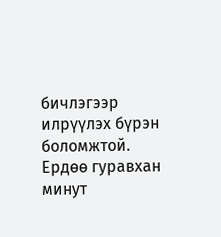бичлэгээр илрүүлэх бүрэн боломжтой. Ердөө гуравхан минут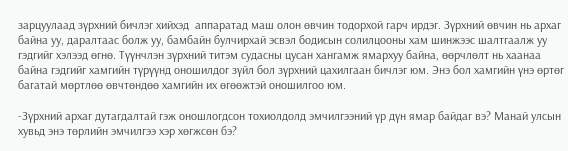зарцуулаад зүрхний бичлэг хийхэд  аппаратад маш олон өвчин тодорхой гарч ирдэг. Зүрхний өвчин нь архаг байна уу, даралтаас болж уу, бамбайн булчирхай эсвэл бодисын солилцооны хам шинжээс шалтгаалж уу гэдгийг хэлээд өгнө. Түүнчлэн зүрхний титэм судасны цусан хангамж ямархуу байна, өөрчлөлт нь хаанаа байна гэдгийг хамгийн түрүүнд оношилдог зүйл бол зүрхний цахилгаан бичлэг юм. Энэ бол хамгийн үнэ өртөг багатай мөртлөө өвчтөндөө хамгийн их өгөөжтэй оношилгоо юм.

-Зүрхний архаг дутагдалтай гэж оношлогдсон тохиолдолд эмчилгээний үр дүн ямар байдаг вэ? Манай улсын хувьд энэ төрлийн эмчилгээ хэр хөгжсөн бэ?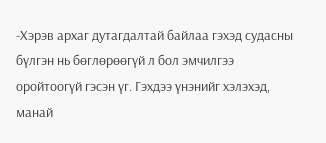-Хэрэв архаг дутагдалтай байлаа гэхэд судасны бүлгэн нь бөглөрөөгүй л бол эмчилгээ оройтоогүй гэсэн үг. Гэхдээ үнэнийг хэлэхэд, манай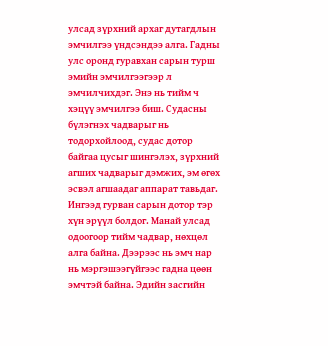улсад зүрхний архаг дутагдлын эмчилгээ үндсэндээ алга. Гадны улс оронд гуравхан сарын турш эмийн эмчилгээгээр л эмчилчихдэг. Энэ нь тийм ч хэцүү эмчилгээ биш. Судасны бүлэгнэх чадварыг нь тодорхойлоод, судас дотор байгаа цусыг шингэлэх, зүрхний агших чадварыг дэмжих, эм өгөх эсвэл агшаадаг аппарат тавьдаг. Ингээд гурван сарын дотор тэр хүн эрүүл болдог. Манай улсад одоогоор тийм чадвар, нөхцөл алга байна. Дээрээс нь эмч нар нь мэргэшээгүйгээс гадна цөөн эмчтэй байна. Эдийн засгийн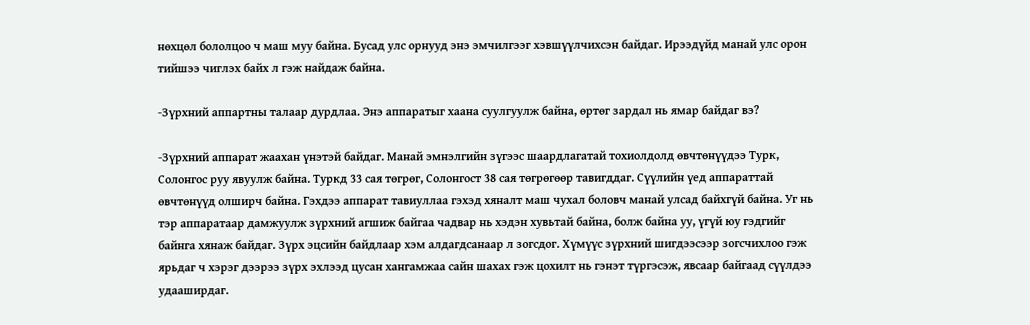нөхцөл бололцоо ч маш муу байна. Бусад улс орнууд энэ эмчилгээг хэвшүүлчихсэн байдаг. Ирээдүйд манай улс орон тийшээ чиглэх байх л гэж найдаж байна.

-Зүрхний аппартны талаар дурдлаа. Энэ аппаратыг хаана суулгуулж байна, өртөг зардал нь ямар байдаг вэ?

-Зүрхний аппарат жаахан үнэтэй байдаг. Манай эмнэлгийн зүгээс шаардлагатай тохиолдолд өвчтөнүүдээ Турк, Солонгос руу явуулж байна. Туркд 33 сая төгрөг, Солонгост 38 сая төгрөгөөр тавигддаг. Сүүлийн үед аппараттай өвчтөнүүд олширч байна. Гэхдээ аппарат тавиуллаа гэхэд хяналт маш чухал боловч манай улсад байхгүй байна. Уг нь тэр аппаратаар дамжуулж зүрхний агшиж байгаа чадвар нь хэдэн хувьтай байна, болж байна уу, үгүй юу гэдгийг байнга хянаж байдаг. Зүрх эцсийн байдлаар хэм алдагдсанаар л зогсдог. Хүмүүс зүрхний шигдээсээр зогсчихлоо гэж ярьдаг ч хэрэг дээрээ зүрх эхлээд цусан хангамжаа сайн шахах гэж цохилт нь гэнэт түргэсэж, явсаар байгаад сүүлдээ удааширдаг.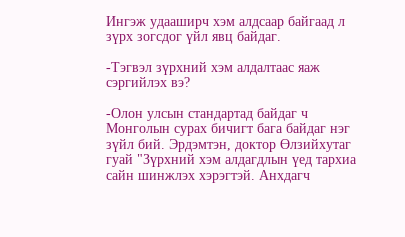Ингэж удааширч хэм алдсаар байгаад л зүрх зогсдог үйл явц байдаг.

-Тэгвэл зүрхний хэм алдалтаас яаж сэргийлэх вэ?

-Олон улсын стандартад байдаг ч Монголын сурах бичигт бага байдаг нэг зүйл бий. Эрдэмтэн, доктор Өлзийхутаг гуай "Зүрхний хэм алдагдлын үед тархиа сайн шинжлэх хэрэгтэй. Анхдагч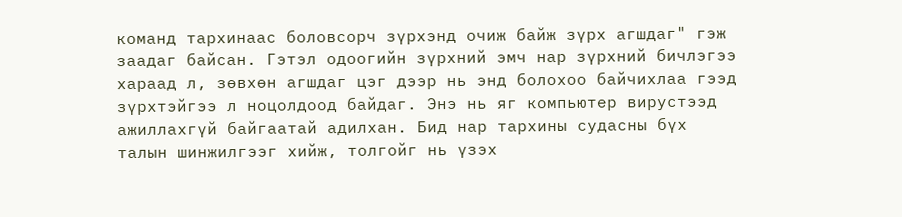команд тархинаас боловсорч зүрхэнд очиж байж зүрх агшдаг" гэж заадаг байсан. Гэтэл одоогийн зүрхний эмч нар зүрхний бичлэгээ хараад л, зөвхөн агшдаг цэг дээр нь энд болохоо байчихлаа гээд зүрхтэйгээ л ноцолдоод байдаг. Энэ нь яг компьютер вирустээд ажиллахгүй байгаатай адилхан. Бид нар тархины судасны бүх талын шинжилгээг хийж, толгойг нь үзэх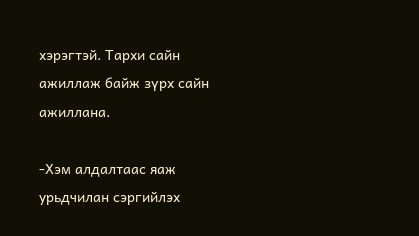хэрэгтэй. Тархи сайн ажиллаж байж зүрх сайн ажиллана.

-Хэм алдалтаас яаж урьдчилан сэргийлэх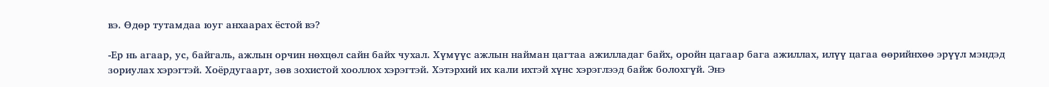вэ. Өдөр тутамдаа юуг анхаарах ёстой вэ?

-Ер нь агаар, ус, байгаль, ажлын орчин нөхцөл сайн байх чухал. Хүмүүс ажлын найман цагтаа ажилладаг байх, оройн цагаар бага ажиллах, илүү цагаа өөрийнхөө эрүүл мэндэд зориулах хэрэгтэй. Хоёрдугаарт, зөв зохистой хооллох хэрэгтэй. Хэтэрхий их кали ихтэй хүнс хэрэглээд байж болохгүй. Энэ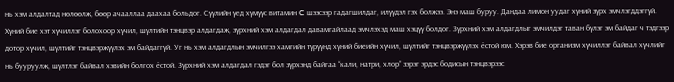нь хэм алдалтад нөлөөлж, бөөр ачааллаа даахаа больдог. Сүүлийн үед хүмүүс витамин C шээсээр гадагшилдаг, илүүдэл гэх болжээ. Энэ маш буруу. Дандаа лимон уудаг хүний зүрх эмчлэгддэггүй. Хүний бие хэт хүчиллэг болохоор хүчил, шүлтийн тэнцвэр алдагдаж, зүрхний хэм алдагдал давамгайлаад эмчлэхэд маш хэцүү болдог. Зүрхний хэм алдагдлыг эмчилдэг таван бүлэг эм байдаг ч тэдгээр дотор хүчил, шүлтийг тэнцвэржүүлэх эм байдаггүй. Уг нь хэм алдагдлын эмчилгээ хамгийн түрүүнд хүний биеийн хүчил, шүлтийг тэнцвэржүүлэх ёстой юм. Хэрэв бие организм хүчиллэг байвал хүчлийг нь бууруулж, шүлтлэг байвал хэвийн болгох ёстой. Зүрхний хэм алдагдал гэдэг бол зүрхэнд байгаа “кали, натри, хлор” зэрэг эрдэс бодисын тэнцвэрээс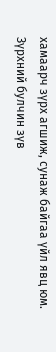хамаарч зүрх агшиж, сунаж байгаа үйл явц юм. Зүрхний булчин зүв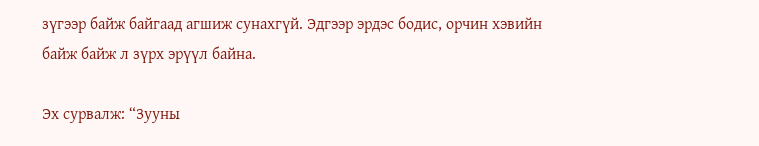зүгээр байж байгаад агшиж сунахгүй. Эдгээр эрдэс бодис, орчин хэвийн байж байж л зүрх эрүүл байна.

Эх сурвалж: “Зууны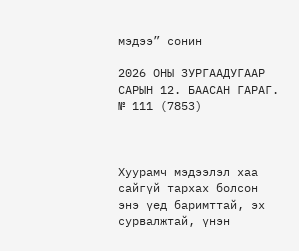мэдээ” сонин

2026 ОНЫ ЗУРГААДУГААР САРЫН 12. БААСАН ГАРАГ. № 111 (7853)



Хуурамч мэдээлэл хаа сайгүй тархах болсон энэ үед баримттай, эх сурвалжтай, үнэн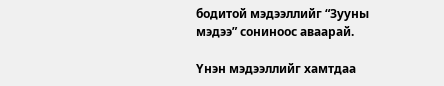бодитой мэдээллийг “Зууны мэдээ” сониноос аваарай.

Үнэн мэдээллийг хамтдаа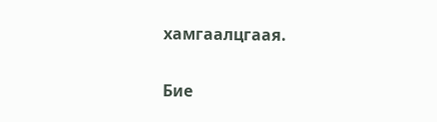хамгаалцгаая.

Бие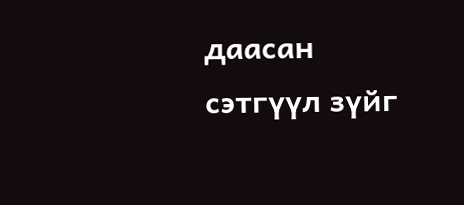даасан сэтгүүл зүйг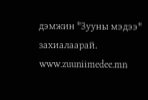дэмжин "Зууны мэдээ" захиалаарай. www.zuuniimedee.mn